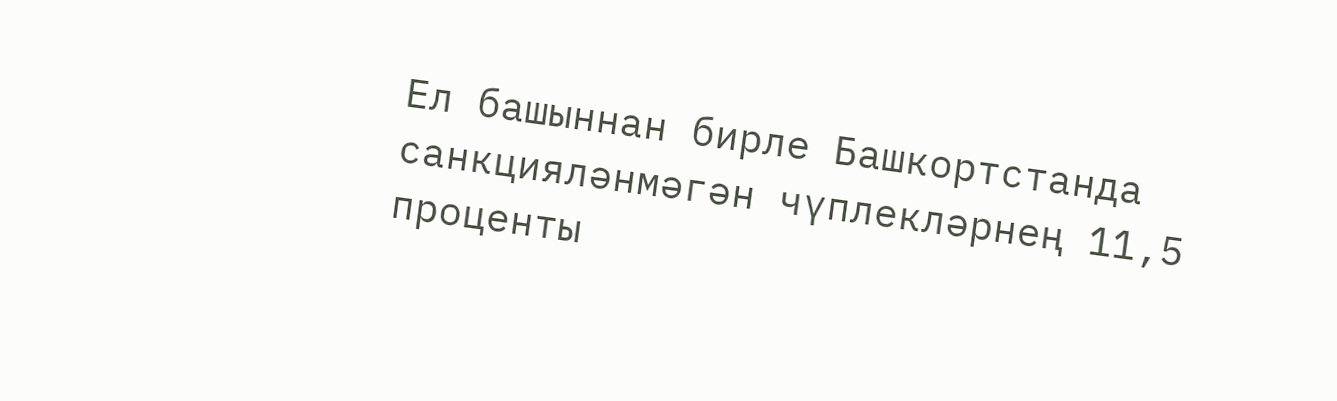Ел башыннан бирле Башкортстанда санкцияләнмәгән чүплекләрнең 11,5 проценты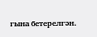гына бетерелгән.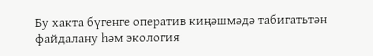Бу хакта бүгенге оператив киңәшмәдә табигатьтән файдалану һәм экология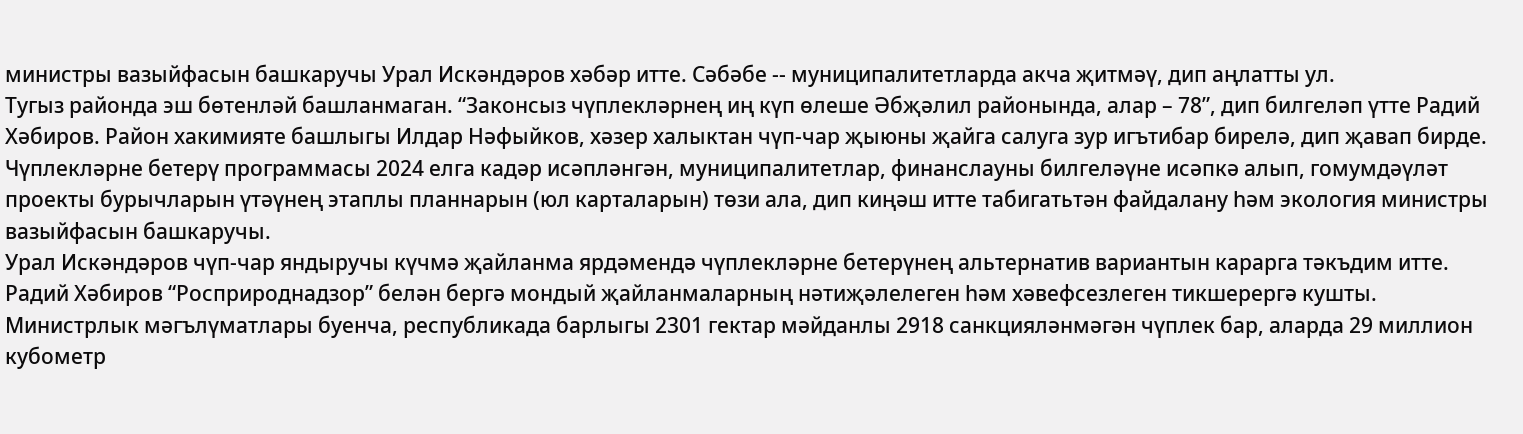министры вазыйфасын башкаручы Урал Искәндәров хәбәр итте. Сәбәбе -- муниципалитетларда акча җитмәү, дип аңлатты ул.
Тугыз районда эш бөтенләй башланмаган. “Законсыз чүплекләрнең иң күп өлеше Әбҗәлил районында, алар – 78”, дип билгеләп үтте Радий Хәбиров. Район хакимияте башлыгы Илдар Нәфыйков, хәзер халыктан чүп-чар җыюны җайга салуга зур игътибар бирелә, дип җавап бирде.
Чүплекләрне бетерү программасы 2024 елга кадәр исәпләнгән, муниципалитетлар, финанслауны билгеләүне исәпкә алып, гомумдәүләт проекты бурычларын үтәүнең этаплы планнарын (юл карталарын) төзи ала, дип киңәш итте табигатьтән файдалану һәм экология министры вазыйфасын башкаручы.
Урал Искәндәров чүп-чар яндыручы күчмә җайланма ярдәмендә чүплекләрне бетерүнең альтернатив вариантын карарга тәкъдим итте. Радий Хәбиров “Росприроднадзор” белән бергә мондый җайланмаларның нәтиҗәлелеген һәм хәвефсезлеген тикшерергә кушты.
Министрлык мәгълүматлары буенча, республикада барлыгы 2301 гектар мәйданлы 2918 санкцияләнмәгән чүплек бар, аларда 29 миллион кубометр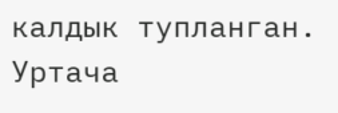калдык тупланган. Уртача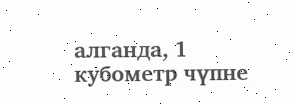алганда, 1 кубометр чүпне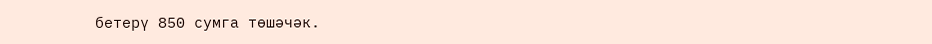бетерү 850 сумга төшәчәк.